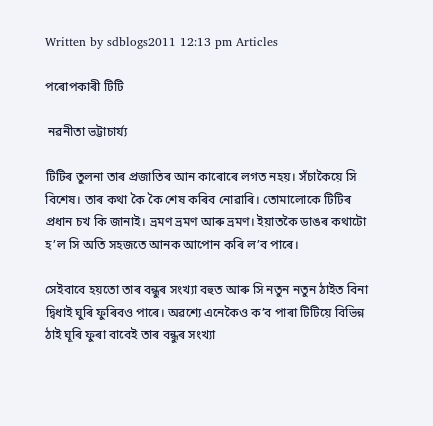Written by sdblogs2011 12:13 pm Articles

পৰোপকাৰী টিটি

 নৱনীতা ভট্টাচাৰ্য্য

টিটিৰ তুলনা তাৰ প্ৰজাতিৰ আন কাৰোৰে লগত নহয়। সঁচাকৈয়ে সি বিশেষ। তাৰ কথা কৈ কৈ শেষ কৰিব নোৱাৰি। তোমালোকে টিটিৰ প্ৰধান চখ কি জানাই। ভ্ৰমণ ভ্ৰমণ আৰু ভ্ৰমণ। ইয়াতকৈ ডাঙৰ কথাটো হ’ল সি অতি সহজতে আনক আপোন কৰি ল’ব পাৰে।

সেইবাবে হয়তো তাৰ বন্ধুৰ সংখ্যা বহুত আৰু সি নতুন নতুন ঠাইত বিনা দ্বিধাই ঘুৰি ফুৰিবও পাৰে। অৱশ্যে এনেকৈও ক’ব পাৰা টিটিয়ে বিভিন্ন ঠাই ঘূৰি ফুৰা বাবেই তাৰ বন্ধুৰ সংখ্যা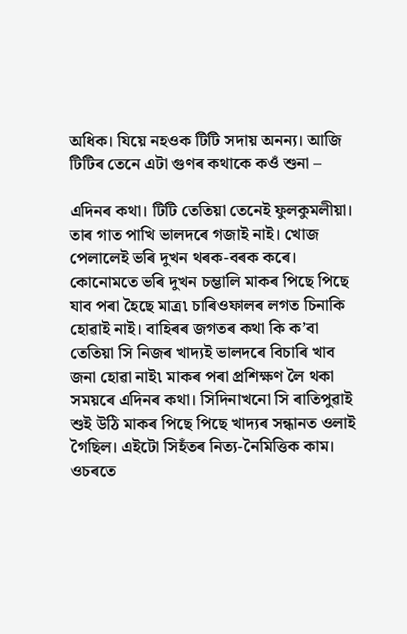অধিক। যিয়ে নহওক টিটি সদায় অনন্য। আজি টিটিৰ তেনে এটা গুণৰ কথাকে কওঁ শুনা –

এদিনৰ কথা। টিটি তেতিয়া তেনেই ফুলকুমলীয়া। তাৰ গাত পাখি ভালদৰে গজাই নাই। খোজ পেলালেই ভৰি দুখন থৰক-বৰক কৰে। কোনোমতে ভৰি দুখন চম্ভালি মাকৰ পিছে পিছে যাব পৰা হৈছে মাত্ৰ৷ চাৰিওফালৰ লগত চিনাকি হোৱাই নাই। বাহিৰৰ জগতৰ কথা কি ক’বা তেতিয়া সি নিজৰ খাদ্যই ভালদৰে বিচাৰি খাব জনা হোৱা নাই৷ মাকৰ পৰা প্ৰশিক্ষণ লৈ থকা সময়ৰে এদিনৰ কথা। সিদিনাখনো সি ৰাতিপুৱাই শুই উঠি মাকৰ পিছে পিছে খাদ্যৰ সন্ধানত ওলাই গৈছিল। এইটো সিহঁতৰ নিত্য-নৈমিত্তিক কাম। ওচৰতে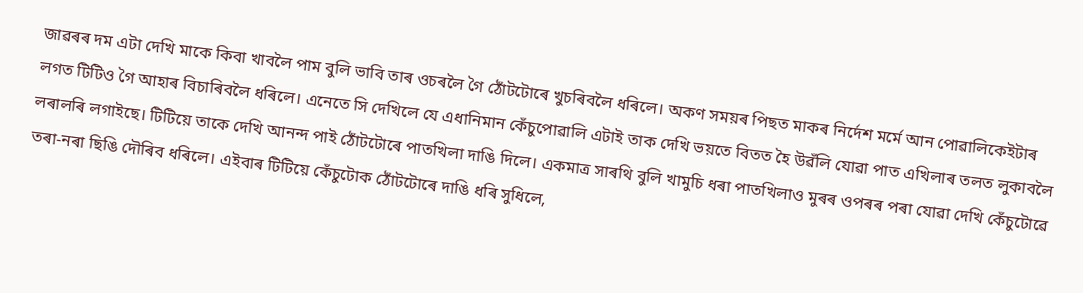জাৱৰৰ দম এটা দেখি মাকে কিবা খাবলৈ পাম বুলি ভাবি তাৰ ওচৰলৈ গৈ ঠোঁটটোৰে খুচৰিবলৈ ধৰিলে। অকণ সময়ৰ পিছত মাকৰ নিৰ্দেশ মৰ্মে আন পোৱালিকেইটাৰ লগত টিটিও গৈ আহাৰ বিচাৰিবলৈ ধৰিলে। এনেতে সি দেখিলে যে এধানিমান কেঁচুপোৱালি এটাই তাক দেখি ভয়তে বিতত হৈ উৱঁলি যোৱা পাত এখিলাৰ তলত লুকাবলৈ লৰালৰি লগাইছে। টিটিয়ে তাকে দেখি আনন্দ পাই ঠোঁটটোৰে পাতখিলা দাঙি দিলে। একমাত্ৰ সাৰথি বুলি খামুচি ধৰা পাতখিলাও মুৰৰ ওপৰৰ পৰা যোৱা দেখি কেঁচুটোৱে তৰা-নৰা ছিঙি দৌৰিব ধৰিলে। এইবাৰ টিটিয়ে কেঁচুটোক ঠোঁটটোৰে দাঙি ধৰি সুধিলে,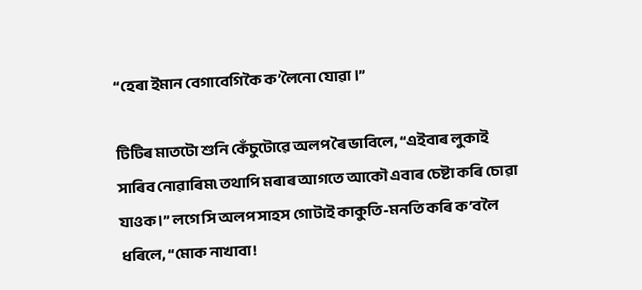“হেৰা ইমান বেগাবেগিকৈ ক’লৈনো যোৱা।”

টিটিৰ মাতটো শুনি কেঁচুটোৱে অলপ ৰৈ ভাবিলে, “এইবাৰ লুকাই সাৰিব নোৱাৰিম৷ তথাপি মৰাৰ আগতে আকৌ এবাৰ চেষ্টা কৰি চোৱা যাওক।” লগে সি অলপ সাহস গোটাই কাকুতি-মনতি কৰি ক’বলৈ ধৰিলে, “মোক নাখাবা!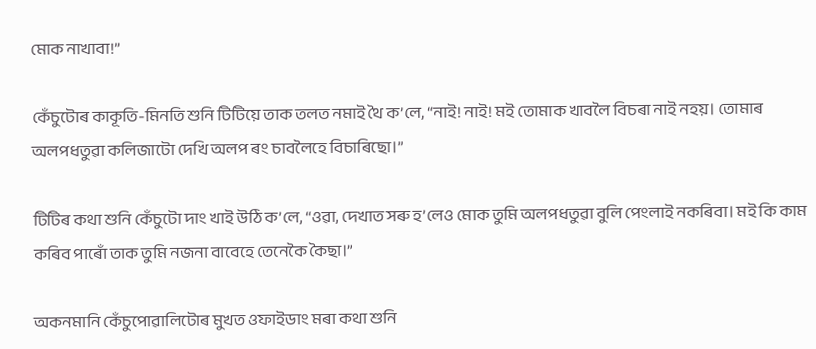মোক নাখাবা!”

কেঁচুটোৰ কাকূতি-মিনতি শুনি টিটিয়ে তাক তলত নমাই থৈ ক’লে, “নাই! নাই! মই তোমাক খাবলৈ বিচৰা নাই নহয়। তোমাৰ অলপধতুৱা কলিজাটো দেখি অলপ ৰং চাবলৈহে বিচাৰিছো।”

টিটিৰ কথা শুনি কেঁচুটো দাং খাই উঠি ক’লে, “ওৱা, দেখাত সৰু হ’লেও মোক তুমি অলপধতুৱা বুলি পেংলাই নকৰিবা। মই কি কাম কৰিব পাৰোঁ তাক তুমি নজনা বাবেহে তেনেকৈ কৈছা।”

অকনমানি কেঁচুপোৱালিটোৰ মুখত ওফাইডাং মৰা কথা শুনি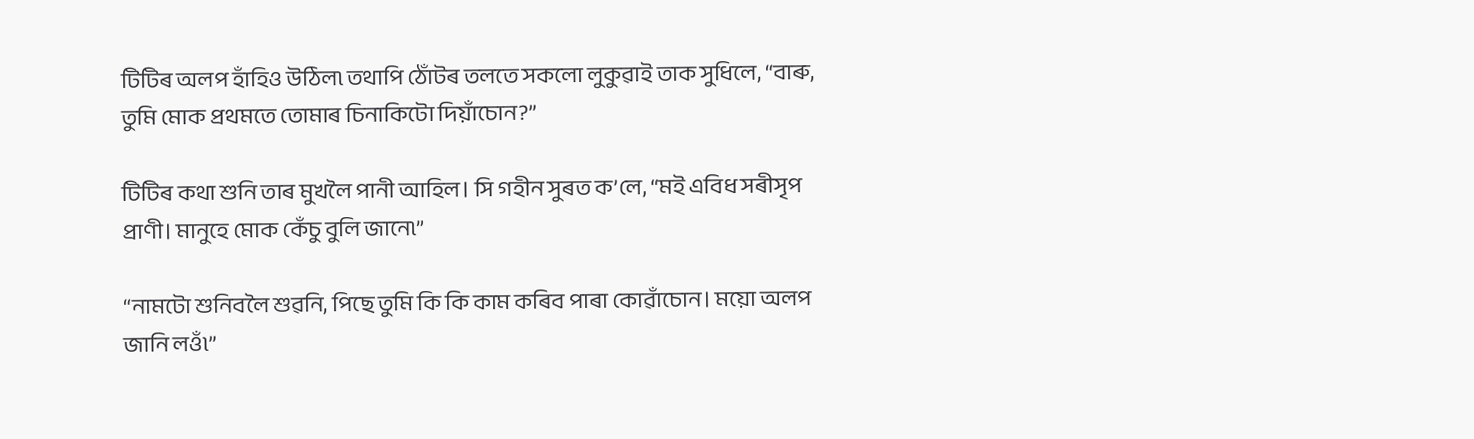টিটিৰ অলপ হাঁহিও উঠিল৷ তথাপি ঠোঁটৰ তলতে সকলো লুকুৱাই তাক সুধিলে, “বাৰু, তুমি মোক প্ৰথমতে তোমাৰ চিনাকিটো দিয়াঁচোন?”

টিটিৰ কথা শুনি তাৰ মুখলৈ পানী আহিল। সি গহীন সুৰত ক’লে, “মই এবিধ সৰীসৃপ প্ৰাণী। মানুহে মোক কেঁচু বুলি জানে৷”

“নামটো শুনিবলৈ শুৱনি, পিছে তুমি কি কি কাম কৰিব পাৰা কোৱাঁচোন। ময়ো অলপ জানি লওঁ৷”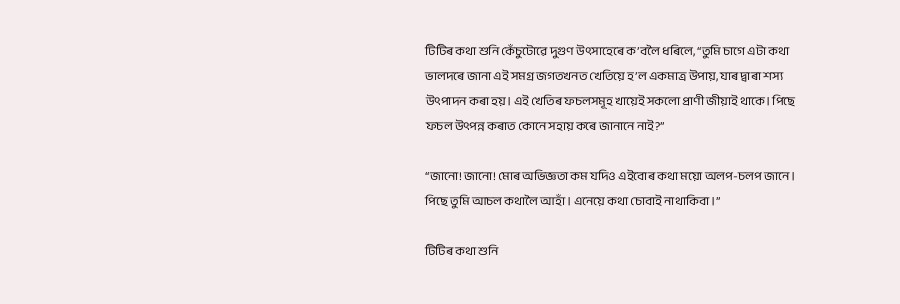টিটিৰ কথা শুনি কেঁচুটোৱে দুগুণ উৎসাহেৰে ক’বলৈ ধৰিলে, “তুমি চাগে এটা কথা ভালদৰে জানা এই সমগ্ৰ জগতখনত খেতিয়ে হ’ল একমাত্ৰ উপায়, যাৰ দ্বাৰা শস্য উৎপাদন কৰা হয়। এই খেতিৰ ফচলসমূহ খায়েই সকলো প্ৰাণী জীয়াই থাকে। পিছে ফচল উৎপন্ন কৰাত কোনে সহায় কৰে জানানে নাই?”

“জানো! জানো! মোৰ অভিজ্ঞতা কম যদিও এইবোৰ কথা ময়ো অলপ-চলপ জানে। পিছে তুমি আচল কথালৈ আহাঁ। এনেয়ে কথা চোবাই নাথাকিবা।”

টিটিৰ কথা শুনি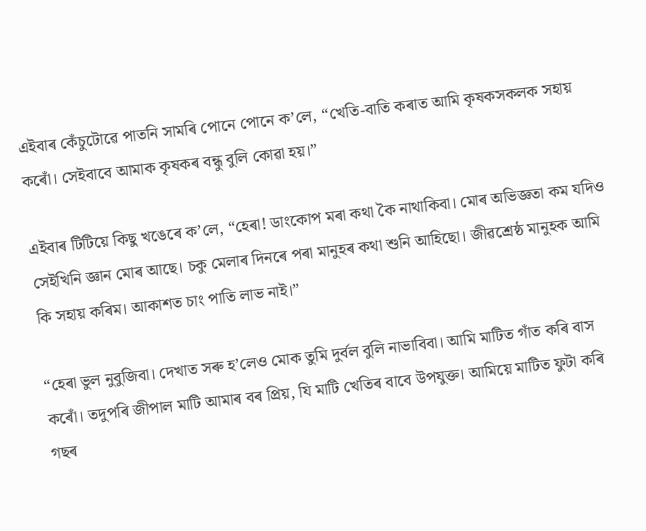এইবাৰ কেঁচুটোৱে পাতনি সামৰি পোনে পোনে ক’লে, “খেতি-বাতি কৰাত আমি কৃষকসকলক সহায় কৰোঁ। সেইবাবে আমাক কৃষকৰ বন্ধু বুলি কোৱা হয়।”

এইবাৰ টিটিয়ে কিছু খঙেৰে ক’লে, “হেৰা! ডাংকোপ মৰা কথা কৈ নাথাকিবা। মোৰ অভিজ্ঞতা কম যদিও সেইখিনি জ্ঞান মোৰ আছে। চকু মেলাৰ দিনৰে পৰা মানুহৰ কথা শুনি আহিছো। জীৱশ্ৰেষ্ঠ মানুহক আমি কি সহায় কৰিম। আকাশত চাং পাতি লাভ নাই।”

“হেৰা ভুল নুবুজিবা। দেখাত সৰু হ’লেও মোক তুমি দুৰ্বল বুলি নাভাবিবা। আমি মাটিত গাঁত কৰি বাস কৰোঁ। তদুপৰি জীপাল মাটি আমাৰ বৰ প্ৰিয়, যি মাটি খেতিৰ বাবে উপযুক্ত। আমিয়ে মাটিত ফুটা কৰি গছৰ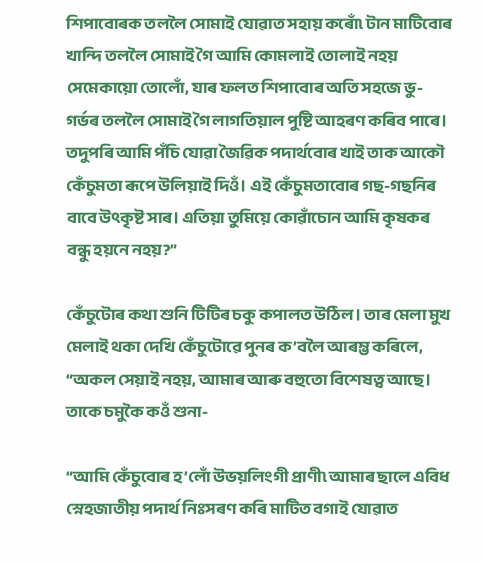শিপাবোৰক তললৈ সোমাই যোৱাত সহায় কৰোঁ৷ টান মাটিবোৰ খান্দি তললৈ সোমাই গৈ আমি কোমলাই তোলাই নহয় সেমেকায়ো তোলোঁ, যাৰ ফলত শিপাবোৰ অতি সহজে ভু-গৰ্ভৰ তললৈ সোমাই গৈ লাগতিয়াল পুষ্টি আহৰণ কৰিব পাৰে। তদুপৰি আমি পঁচি যোৱা জৈৱিক পদাৰ্থবোৰ খাই তাক আকৌ কেঁচুমতা ৰূপে উলিয়াই দিওঁ। এই কেঁচুমতাবোৰ গছ-গছনিৰ বাবে উৎকৃষ্ট সাৰ। এতিয়া তুমিয়ে কোৱাঁচোন আমি কৃষকৰ বন্ধু হয়নে নহয়?”

কেঁচুটোৰ কথা শুনি টিটিৰ চকু কপালত উঠিল। তাৰ মেলা মুখ মেলাই থকা দেখি কেঁচুটোৱে পুনৰ ক’বলৈ আৰম্ভ কৰিলে, “অকল সেয়াই নহয়, আমাৰ আৰু বহুতো বিশেষত্ব আছে। তাকে চমুকৈ কওঁ শুনা-

“আমি কেঁচুবোৰ হ’লোঁ উভয়লিংগী প্ৰাণী৷ আমাৰ ছালে এবিধ স্নেহজাতীয় পদাৰ্থ নিঃসৰণ কৰি মাটিত বগাই যোৱাত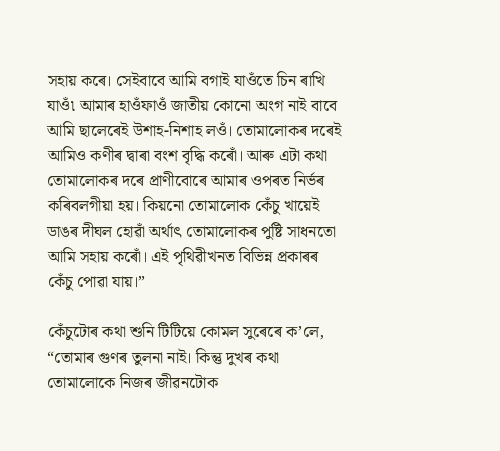সহায় কৰে। সেইবাবে আমি বগাই যাওঁতে চিন ৰাখি যাওঁ৷ আমাৰ হাওঁফাওঁ জাতীয় কোনো অংগ নাই বাবে আমি ছালেৰেই উশাহ-নিশাহ লওঁ। তোমালোকৰ দৰেই আমিও কণীৰ দ্বাৰা বংশ বৃদ্ধি কৰোঁ। আৰু এটা কথা তোমালোকৰ দৰে প্ৰাণীবোৰে আমাৰ ওপৰত নিৰ্ভৰ কৰিবলগীয়া হয়। কিয়নো তোমালোক কেঁচু খায়েই ডাঙৰ দীঘল হোৱাঁ অৰ্থাৎ তোমালোকৰ পুষ্টি সাধনতো আমি সহায় কৰোঁ। এই পৃথিৱীখনত বিভিন্ন প্ৰকাৰৰ কেঁচু পোৱা যায়।”

কেঁচুটোৰ কথা শুনি টিটিয়ে কোমল সুৰেৰে ক’লে, “তোমাৰ গুণৰ তুলনা নাই। কিন্তু দুখৰ কথা তোমালোকে নিজৰ জীৱনটোক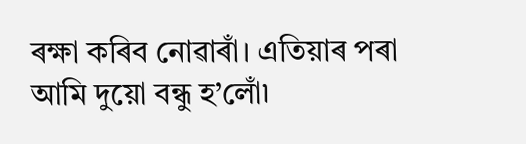ৰক্ষা কৰিব নোৱাৰাঁ। এতিয়াৰ পৰা আমি দুয়ো বন্ধু হ’লোঁ৷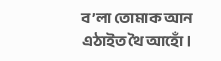ব’লা তোমাক আন এঠাইত থৈ আহোঁ।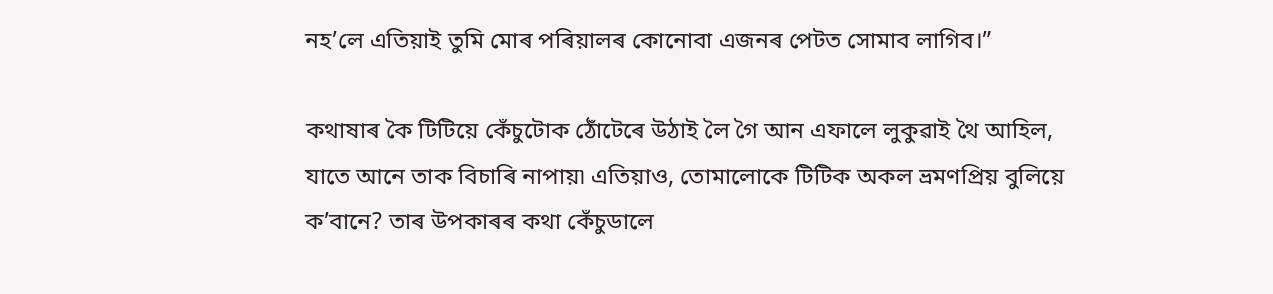নহ’লে এতিয়াই তুমি মোৰ পৰিয়ালৰ কোনোবা এজনৰ পেটত সোমাব লাগিব।”

কথাষাৰ কৈ টিটিয়ে কেঁচুটোক ঠোঁটেৰে উঠাই লৈ গৈ আন এফালে লুকুৱাই থৈ আহিল, যাতে আনে তাক বিচাৰি নাপায়৷ এতিয়াও, তোমালোকে টিটিক অকল ভ্ৰমণপ্ৰিয় বুলিয়ে ক’বানে? তাৰ উপকাৰৰ কথা কেঁচুডালে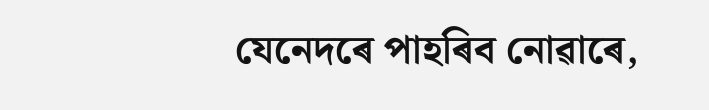যেনেদৰে পাহৰিব নোৱাৰে,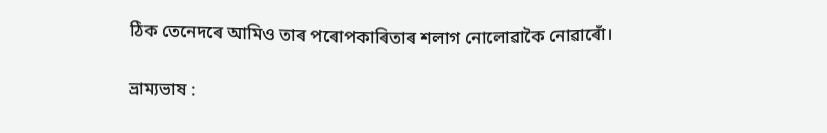ঠিক তেনেদৰে আমিও তাৰ পৰোপকাৰিতাৰ শলাগ নোলোৱাকৈ নোৱাৰোঁ।

ভ্ৰাম্যভাষ :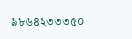৯৮৬৪২৩৩৩৫০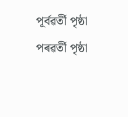পূৰ্বৱৰ্তী পৃষ্ঠা পৰৱৰ্তী পৃষ্ঠা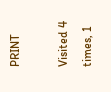PRINT

Visited 4 times, 1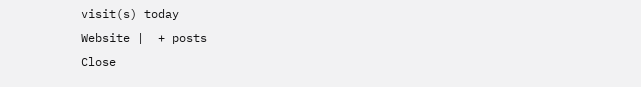visit(s) today
Website |  + posts
Close